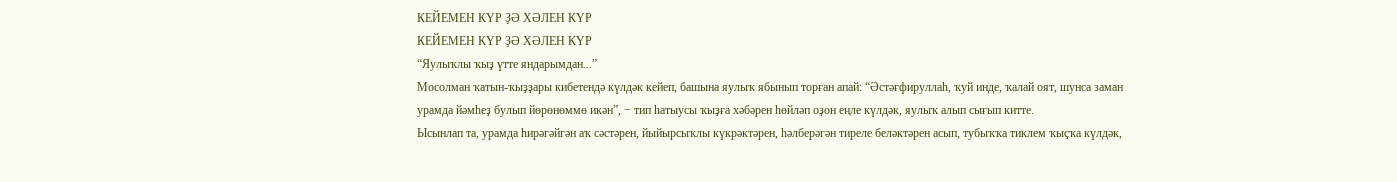КЕЙЕМЕН КҮР ҘӘ ХӘЛЕН КҮР
КЕЙЕМЕН КҮР ҘӘ ХӘЛЕН КҮР
“Яулыҡлы ҡыҙ үтте яндарымдан...”
Мосолман ҡатын-ҡыҙҙары кибетендә күлдәк кейеп, башына яулыҡ ябынып торған апай: “Әстәғфируллаһ, ҡуй инде, ҡалай оят, шунса заман урамда йәмһеҙ булып йөрөнөммө икән”, − тип һатыусы ҡыҙға хәбәрен һөйләп оҙон еңле күлдәк, яулыҡ алып сығып китте.
Ысынлап та, урамда һирәгәйгән аҡ сәстәрен, йыйырсыҡлы күкрәктәрен, һәлберәгән тиреле беләктәрен асып, тубыҡҡа тиклем ҡыҫҡа күлдәк,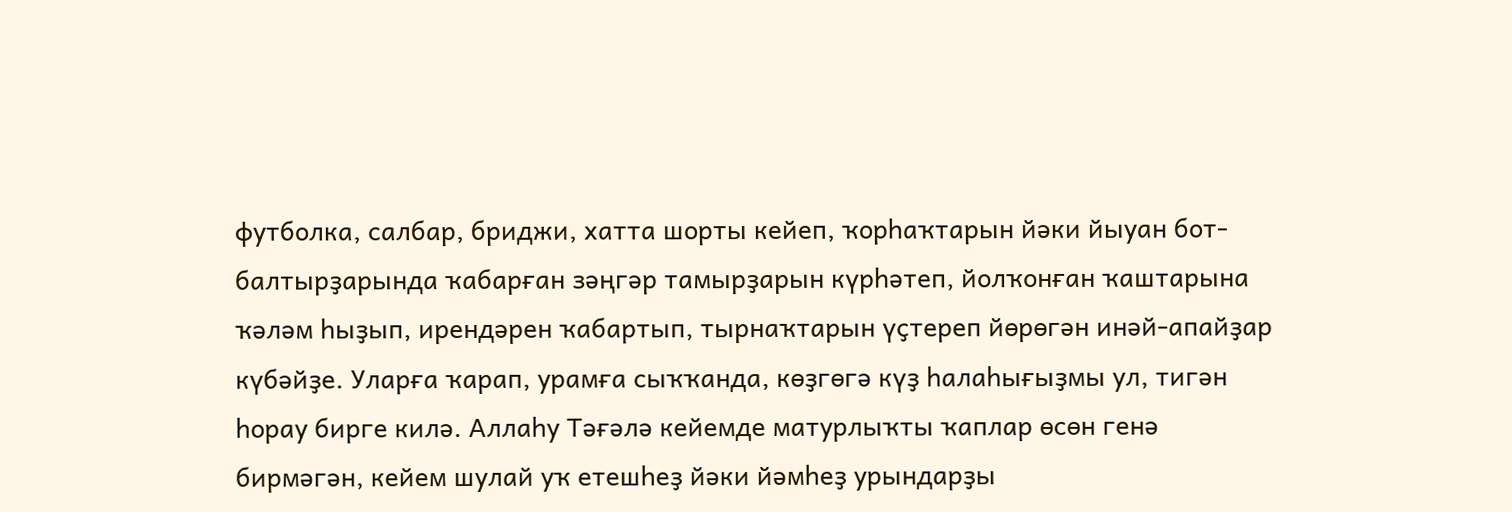футболка, салбар, бриджи, хатта шорты кейеп, ҡорһаҡтарын йәки йыуан бот-балтырҙарында ҡабарған зәңгәр тамырҙарын күрһәтеп, йолҡонған ҡаштарына ҡәләм һыҙып, ирендәрен ҡабартып, тырнаҡтарын үҫтереп йөрөгән инәй-апайҙар күбәйҙе. Уларға ҡарап, урамға сыҡҡанда, көҙгөгә күҙ һалаһығыҙмы ул, тигән һорау бирге килә. Аллаһу Тәғәлә кейемде матурлыҡты ҡаплар өсөн генә бирмәгән, кейем шулай уҡ етешһеҙ йәки йәмһеҙ урындарҙы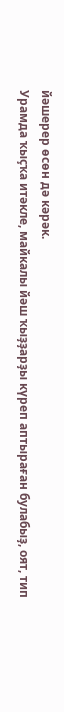йәшерер өсөн дә кәрәк.
Урамда ҡыҫҡа итәкле, майкалы йәш ҡыҙҙарҙы күреп аптыраған булабыҙ, оят, тип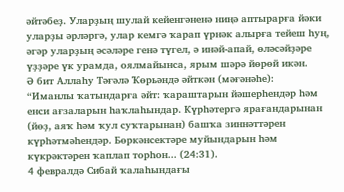әйтәбеҙ. Уларҙың шулай кейенгәненә ниңә аптырарға йәки уларҙы әрләргә, улар кемгә ҡарап үрнәк алырға тейеш һуң, әгәр уларҙың әсәләре генә түгел, ә инәй-апай, өләсәйҙәре үҙҙәре үк урамда, оялмайынса, ярым шәрә йөрөй икән.
Ә бит Аллаһу Тәғәлә Ҡөрьәндә әйткән (мәғәнәһе):
“Иманлы ҡатындарға әйт: ҡараштарын йәшерһендәр һәм енси ағзаларын һаҡлаһындар. Күрһәтергә ярағандарынан (йөҙ, аяҡ һәм ҡул суҡтарынан) башҡа зиннәттәрен күрһәтмәһендәр. Бөркәнсектәре муйындарын һәм күкрәктәрен ҡаплап торһон... (24:31).
4 февралдә Сибай ҡалаһындағы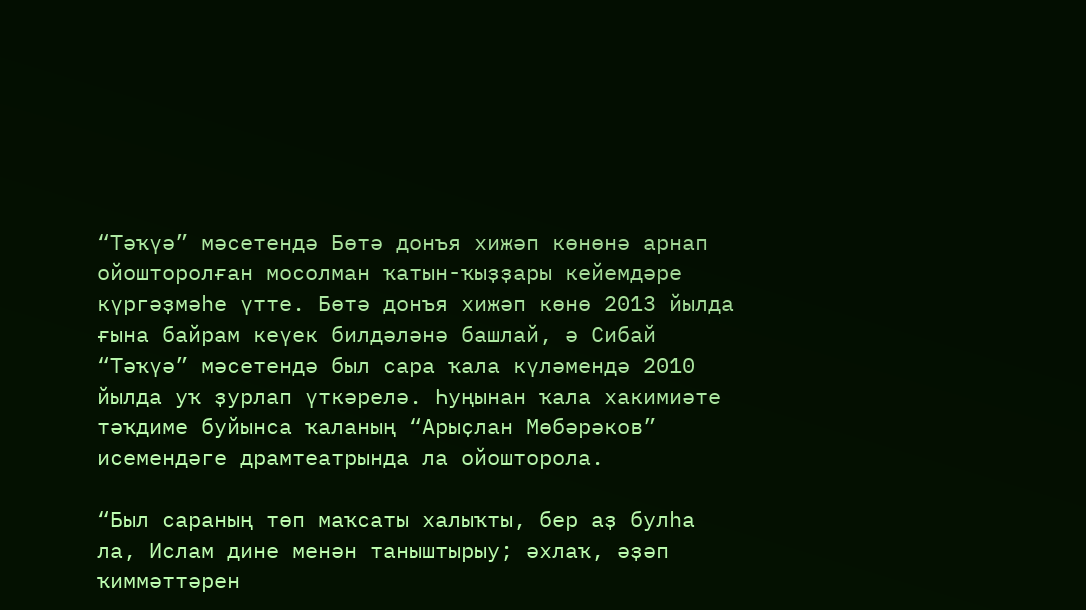“Тәҡүә” мәсетендә Бөтә донъя хижәп көнөнә арнап ойошторолған мосолман ҡатын-ҡыҙҙары кейемдәре күргәҙмәһе үтте. Бөтә донъя хижәп көнө 2013 йылда ғына байрам кеүек билдәләнә башлай, ә Сибай “Тәҡүә” мәсетендә был сара ҡала күләмендә 2010 йылда уҡ ҙурлап үткәрелә. Һуңынан ҡала хакимиәте тәҡдиме буйынса ҡаланың “Арыҫлан Мөбәрәков” исемендәге драмтеатрында ла ойошторола.

“Был сараның төп маҡсаты халыҡты, бер аҙ булһа ла, Ислам дине менән таныштырыу; әхлаҡ, әҙәп ҡиммәттәрен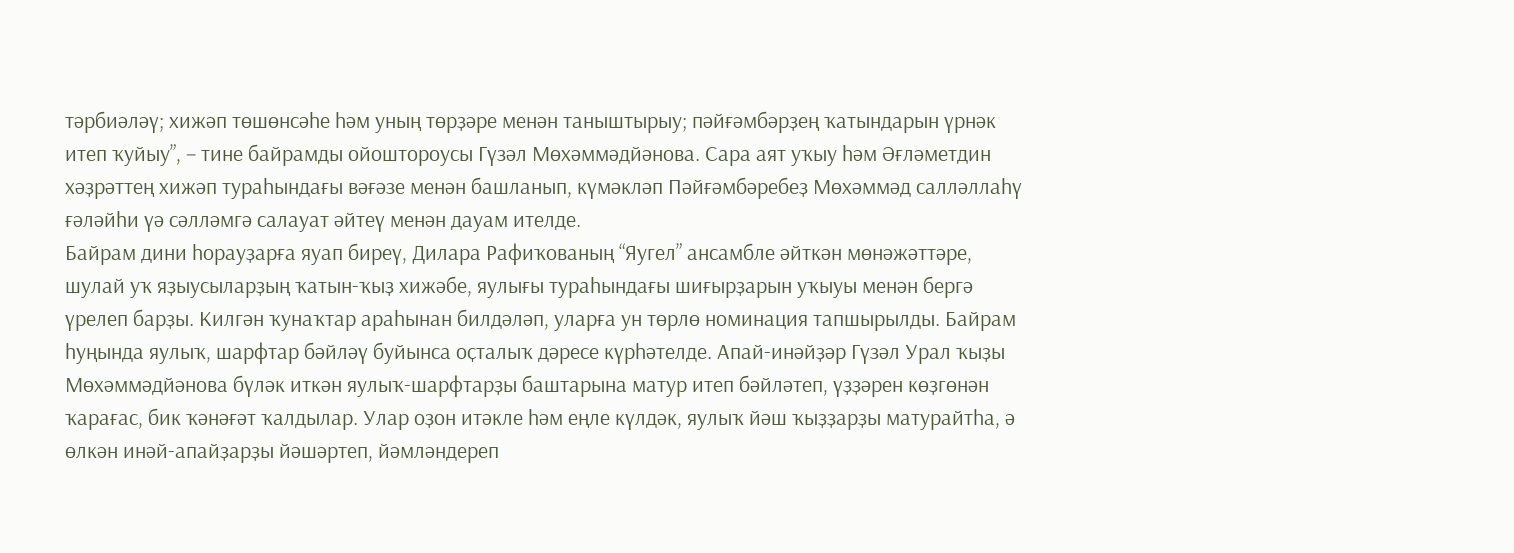тәрбиәләү; хижәп төшөнсәһе һәм уның төрҙәре менән таныштырыу; пәйғәмбәрҙең ҡатындарын үрнәк итеп ҡуйыу”, − тине байрамды ойоштороусы Гүзәл Мөхәммәдйәнова. Сара аят уҡыу һәм Әғләметдин хәҙрәттең хижәп тураһындағы вәғәзе менән башланып, күмәкләп Пәйғәмбәребеҙ Мөхәммәд салләллаһү ғәләйһи үә сәлләмгә салауат әйтеү менән дауам ителде.
Байрам дини һорауҙарға яуап биреү, Дилара Рафиҡованың “Яугел” ансамбле әйткән мөнәжәттәре, шулай уҡ яҙыусыларҙың ҡатын-ҡыҙ хижәбе, яулығы тураһындағы шиғырҙарын уҡыуы менән бергә үрелеп барҙы. Килгән ҡунаҡтар араһынан билдәләп, уларға ун төрлө номинация тапшырылды. Байрам һуңында яулыҡ, шарфтар бәйләү буйынса оҫталыҡ дәресе күрһәтелде. Апай-инәйҙәр Гүзәл Урал ҡыҙы Мөхәммәдйәнова бүләк иткән яулыҡ-шарфтарҙы баштарына матур итеп бәйләтеп, үҙҙәрен көҙгөнән ҡарағас, бик ҡәнәғәт ҡалдылар. Улар оҙон итәкле һәм еңле күлдәк, яулыҡ йәш ҡыҙҙарҙы матурайтһа, ә өлкән инәй-апайҙарҙы йәшәртеп, йәмләндереп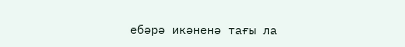ебәрә икәненә тағы ла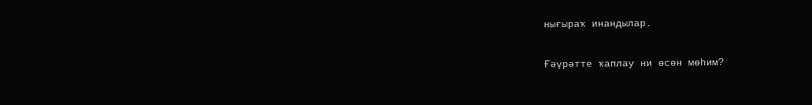нығыраҡ инандылар.

Ғәүрәтте ҡаплау ни өсөн мөһим?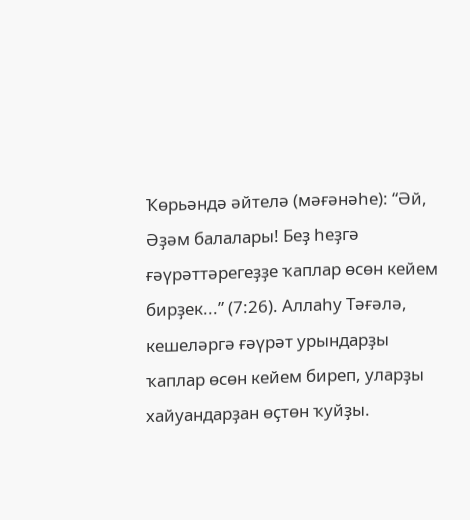Ҡөрьәндә әйтелә (мәғәнәһе): “Әй, Әҙәм балалары! Беҙ һеҙгә ғәүрәттәрегеҙҙе ҡаплар өсөн кейем бирҙек...” (7:26). Аллаһу Тәғәлә, кешеләргә ғәүрәт урындарҙы ҡаплар өсөн кейем биреп, уларҙы хайуандарҙан өҫтөн ҡуйҙы.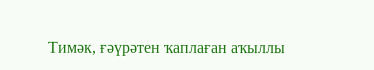Тимәк, ғәүрәтен ҡаплаған аҡыллы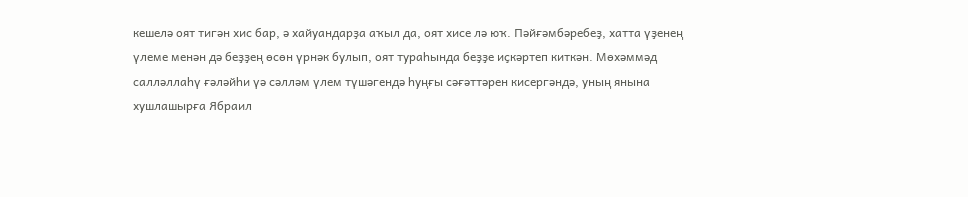кешелә оят тигән хис бар, ә хайуандарҙа аҡыл да, оят хисе лә юҡ. Пәйғәмбәребеҙ, хатта үҙенең үлеме менән дә беҙҙең өсөн үрнәк булып, оят тураһында беҙҙе иҫкәртеп киткән. Мөхәммәд салләллаһү ғәләйһи үә сәлләм үлем түшәгендә һуңғы сәғәттәрен кисергәндә, уның янына хушлашырға Ябраил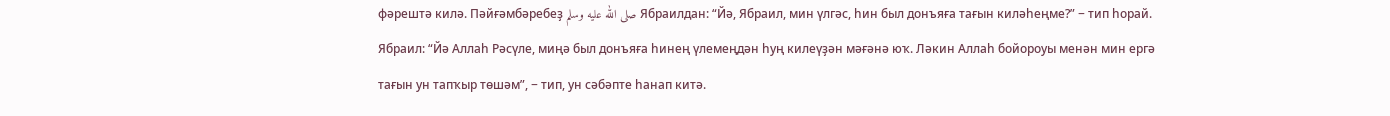фәрештә килә. Пәйғәмбәребеҙ صلى الله عليه وسلم Ябраилдан: “Йә, Ябраил, мин үлгәс, һин был донъяға тағын киләһеңме?” − тип һорай. Ябраил: “Йә Аллаһ Рәсүле, миңә был донъяға һинең үлемеңдән һуң килеүҙән мәғәнә юҡ. Ләкин Аллаһ бойороуы менән мин ергә тағын ун тапҡыр төшәм”, − тип, ун сәбәпте һанап китә.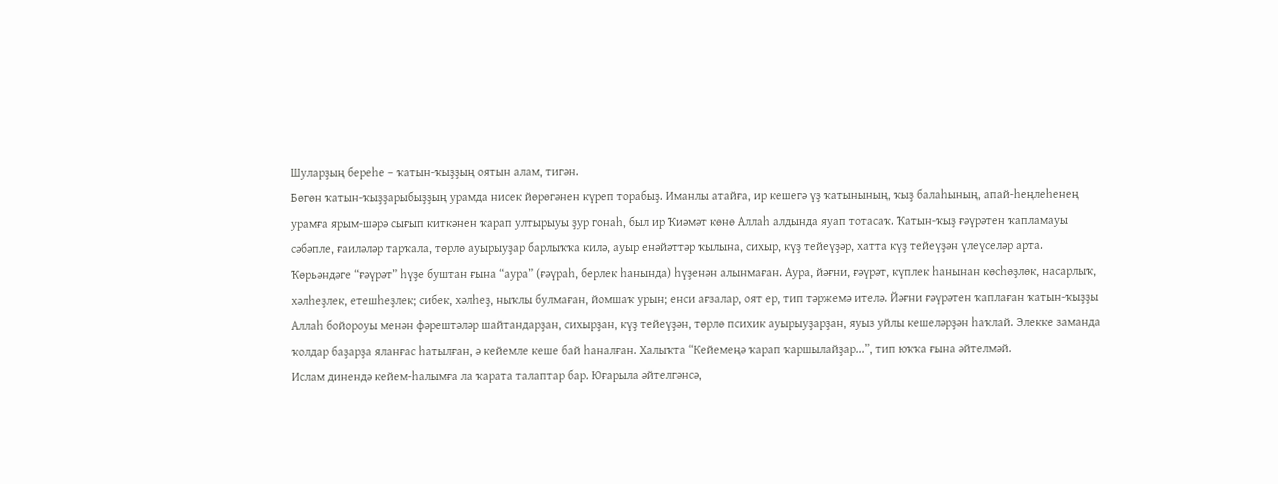Шуларҙың береһе – ҡатын-ҡыҙҙың оятын алам, тигән.
Бөгөн ҡатын-ҡыҙҙарыбыҙҙың урамда нисек йөрөгәнен күреп торабыҙ. Иманлы атайға, ир кешегә үҙ ҡатынының, ҡыҙ балаһының, апай-һеңлеһенең урамға ярым-шәрә сығып киткәнен ҡарап ултырыуы ҙур гонаһ, был ир Ҡиәмәт көнө Аллаһ алдында яуап тотасаҡ. Ҡатын-ҡыҙ ғәүрәтен ҡапламауы сәбәпле, ғаиләләр тарҡала, төрлө ауырыуҙар барлыҡҡа килә, ауыр енәйәттәр ҡылына, сихыр, күҙ тейеүҙәр, хатта күҙ тейеүҙән үлеүселәр арта.
Ҡөрьәндәге “ғәүрәт” һүҙе буштан ғына “аура” (ғәүраһ, берлек һанында) һүҙенән алынмаған. Аура, йәғни, ғәүрәт, күплек һанынан көсһөҙлөк, насарлыҡ, хәлһеҙлек, етешһеҙлек; сибек, хәлһеҙ, ныҡлы булмаған, йомшаҡ урын; енси ағзалар, оят ер, тип тәржемә ителә. Йәғни ғәүрәтен ҡаплаған ҡатын-ҡыҙҙы Аллаһ бойороуы менән фәрештәләр шайтандарҙан, сихырҙан, күҙ тейеүҙән, төрлө психик ауырыуҙарҙан, яуыз уйлы кешеләрҙән һаҡлай. Элекке заманда ҡолдар баҙарҙа яланғас һатылған, ә кейемле кеше бай һаналған. Халыҡта “Кейемеңә ҡарап ҡаршылайҙар...”, тип юҡҡа ғына әйтелмәй.
Ислам динендә кейем-һалымға ла ҡарата талаптар бар. Юғарыла әйтелгәнсә,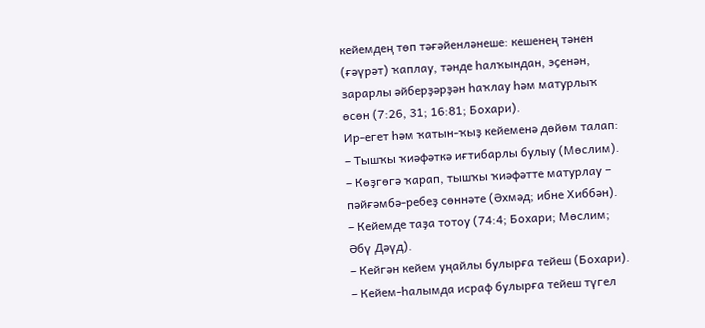кейемдең төп тәғәйенләнеше: кешенең тәнен (ғәүрәт) ҡаплау, тәнде һалҡындан, эҫенән, зарарлы әйберҙәрҙән һаҡлау һәм матурлыҡ өсөн (7:26, 31; 16:81; Бохари).
Ир-егет һәм ҡатын-ҡыҙ кейеменә дөйөм талап:
– Тышҡы ҡиәфәткә иғтибарлы булыу (Мөслим).
– Көҙгөгә ҡарап, тышҡы ҡиәфәтте матурлау − пәйғәмбә-ребеҙ сөннәте (Әхмәд; ибне Хиббән).
– Кейемде таҙа тотоу (74:4; Бохари; Мөслим; Әбү Дәүд).
– Кейгән кейем уңайлы булырға тейеш (Бохари).
– Кейем-һалымда исраф булырға тейеш түгел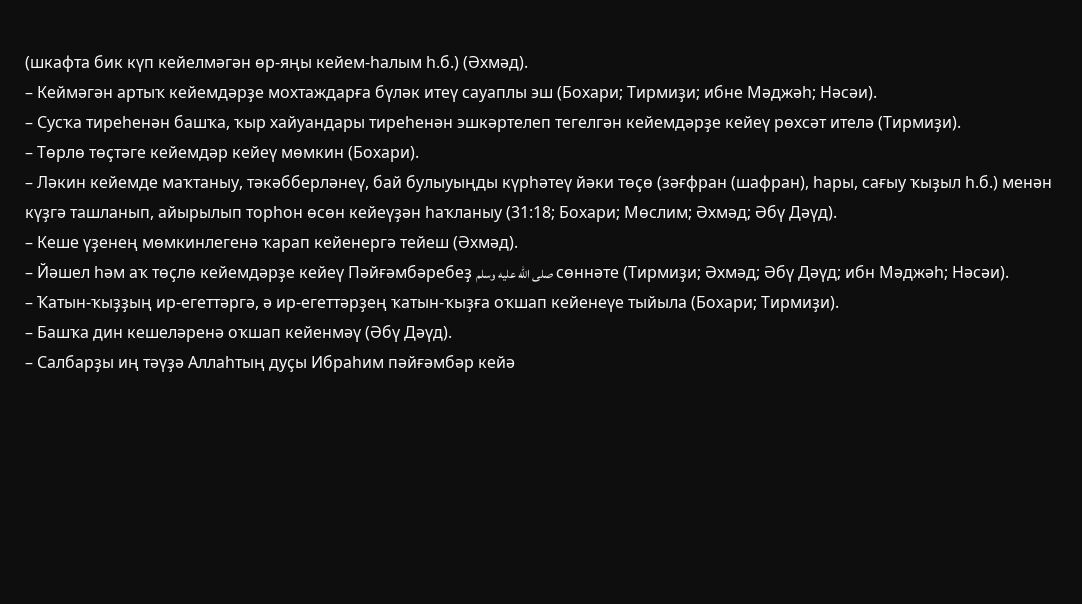(шкафта бик күп кейелмәгән өр-яңы кейем-һалым һ.б.) (Әхмәд).
– Кеймәгән артыҡ кейемдәрҙе мохтаждарға бүләк итеү сауаплы эш (Бохари; Тирмиҙи; ибне Мәджәһ; Нәсәи).
– Сусҡа тиреһенән башҡа, ҡыр хайуандары тиреһенән эшкәртелеп тегелгән кейемдәрҙе кейеү рөхсәт ителә (Тирмиҙи).
– Төрлө төҫтәге кейемдәр кейеү мөмкин (Бохари).
– Ләкин кейемде маҡтаныу, тәкәбберләнеү, бай булыуыңды күрһәтеү йәки төҫө (зәғфран (шафран), һары, сағыу ҡыҙыл һ.б.) менән күҙгә ташланып, айырылып торһон өсөн кейеүҙән һаҡланыу (31:18; Бохари; Мөслим; Әхмәд; Әбү Дәүд).
– Кеше үҙенең мөмкинлегенә ҡарап кейенергә тейеш (Әхмәд).
– Йәшел һәм аҡ төҫлө кейемдәрҙе кейеү Пәйғәмбәребеҙ صلى الله عليه وسلم сөннәте (Тирмиҙи; Әхмәд; Әбү Дәүд; ибн Мәджәһ; Нәсәи).
– Ҡатын-ҡыҙҙың ир-егеттәргә, ә ир-егеттәрҙең ҡатын-ҡыҙға оҡшап кейенеүе тыйыла (Бохари; Тирмиҙи).
– Башҡа дин кешеләренә оҡшап кейенмәү (Әбү Дәүд).
– Салбарҙы иң тәүҙә Аллаһтың дуҫы Ибраһим пәйғәмбәр кейә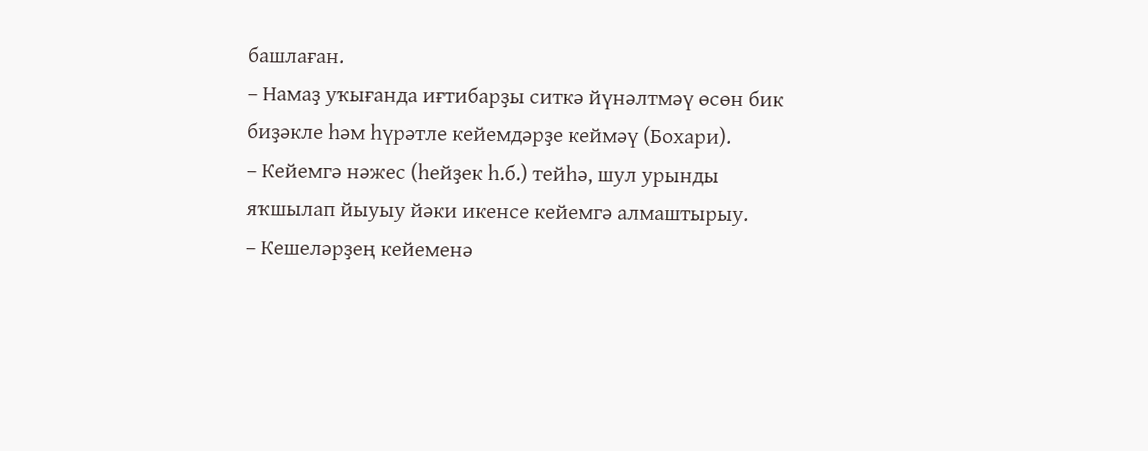башлаған.
– Намаҙ уҡығанда иғтибарҙы ситкә йүнәлтмәү өсөн бик биҙәкле һәм һүрәтле кейемдәрҙе кеймәү (Бохари).
– Кейемгә нәжес (һейҙек һ.б.) тейһә, шул урынды яҡшылап йыуыу йәки икенсе кейемгә алмаштырыу.
– Кешеләрҙең кейеменә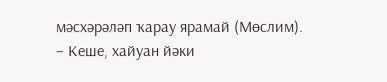мәсхәрәләп ҡарау ярамай (Мөслим).
– Кеше, хайуан йәки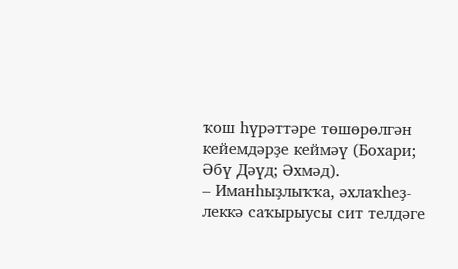ҡош һүрәттәре төшөрөлгән кейемдәрҙе кеймәү (Бохари; Әбү Дәүд; Әхмәд).
– Иманһыҙлыҡҡа, әхлаҡһеҙ-леккә саҡырыусы сит телдәге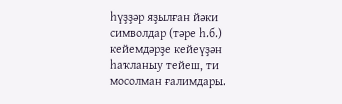һүҙҙәр яҙылған йәки символдар (тәре һ.б.) кейемдәрҙе кейеүҙән һаҡланыу тейеш, ти мосолман ғалимдары.